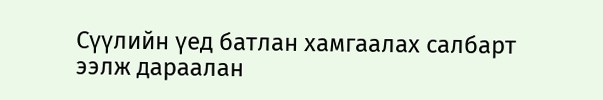Сүүлийн үед батлан хамгаалах салбарт ээлж дараалан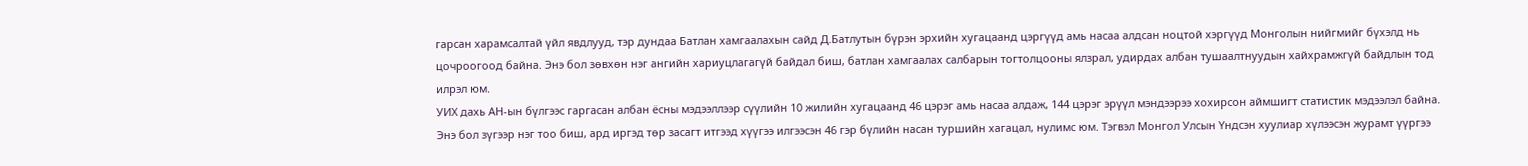гарсан харамсалтай үйл явдлууд, тэр дундаа Батлан хамгаалахын сайд Д.Батлутын бүрэн эрхийн хугацаанд цэргүүд амь насаа алдсан ноцтой хэргүүд Монголын нийгмийг бүхэлд нь цочроогоод байна. Энэ бол зөвхөн нэг ангийн хариуцлагагүй байдал биш, батлан хамгаалах салбарын тогтолцооны ялзрал, удирдах албан тушаалтнуудын хайхрамжгүй байдлын тод илрэл юм.
УИХ дахь АН-ын бүлгээс гаргасан албан ёсны мэдээллээр сүүлийн 10 жилийн хугацаанд 46 цэрэг амь насаа алдаж, 144 цэрэг эрүүл мэндээрээ хохирсон аймшигт статистик мэдээлэл байна. Энэ бол зүгээр нэг тоо биш, ард иргэд төр засагт итгээд хүүгээ илгээсэн 46 гэр бүлийн насан туршийн хагацал, нулимс юм. Тэгвэл Монгол Улсын Үндсэн хуулиар хүлээсэн журамт үүргээ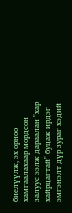биелүүлж, эх орноо хамгаалахаар мордсон залуус ээлж дараалан "хар хайрцагтай" буцаж ирдэг эмгэнэлт дүр зураг хэдий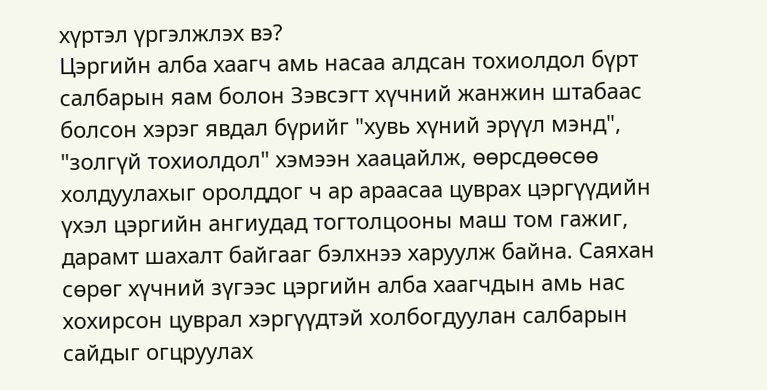хүртэл үргэлжлэх вэ?
Цэргийн алба хаагч амь насаа алдсан тохиолдол бүрт салбарын яам болон Зэвсэгт хүчний жанжин штабаас болсон хэрэг явдал бүрийг "хувь хүний эрүүл мэнд", "золгүй тохиолдол" хэмээн хаацайлж, өөрсдөөсөө холдуулахыг оролддог ч ар араасаа цуврах цэргүүдийн үхэл цэргийн ангиудад тогтолцооны маш том гажиг, дарамт шахалт байгааг бэлхнээ харуулж байна. Саяхан сөрөг хүчний зүгээс цэргийн алба хаагчдын амь нас хохирсон цуврал хэргүүдтэй холбогдуулан салбарын сайдыг огцруулах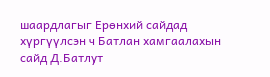шаардлагыг Ерөнхий сайдад хүргүүлсэн ч Батлан хамгаалахын сайд Д.Батлут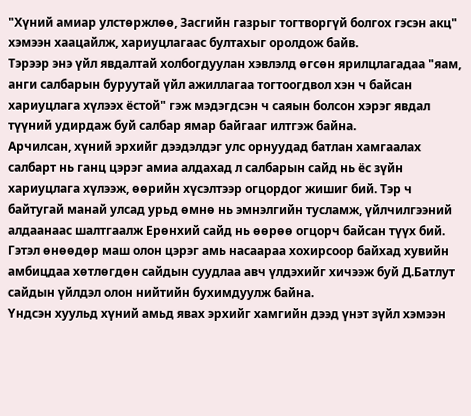"Хүний амиар улстөржлөө, Засгийн газрыг тогтворгүй болгох гэсэн акц" хэмээн хаацайлж, хариуцлагаас бултахыг оролдож байв.
Тэрээр энэ үйл явдалтай холбогдуулан хэвлэлд өгсөн ярилцлагадаа "яам, анги салбарын буруутай үйл ажиллагаа тогтоогдвол хэн ч байсан хариуцлага хүлээх ёстой" гэж мэдэгдсэн ч саяын болсон хэрэг явдал түүний удирдаж буй салбар ямар байгааг илтгэж байна.
Арчилсан, хүний эрхийг дээдэлдэг улс орнуудад батлан хамгаалах салбарт нь ганц цэрэг амиа алдахад л салбарын сайд нь ёс зүйн хариуцлага хүлээж, өөрийн хүсэлтээр огцордог жишиг бий. Тэр ч байтугай манай улсад урьд өмнө нь эмнэлгийн тусламж, үйлчилгээний алдаанаас шалтгаалж Ерөнхий сайд нь өөрөө огцорч байсан түүх бий. Гэтэл өнөөдөр маш олон цэрэг амь насаараа хохирсоор байхад хувийн амбицдаа хөтлөгдөн сайдын суудлаа авч үлдэхийг хичээж буй Д.Батлут сайдын үйлдэл олон нийтийн бухимдуулж байна.
Үндсэн хуульд хүний амьд явах эрхийг хамгийн дээд үнэт зүйл хэмээн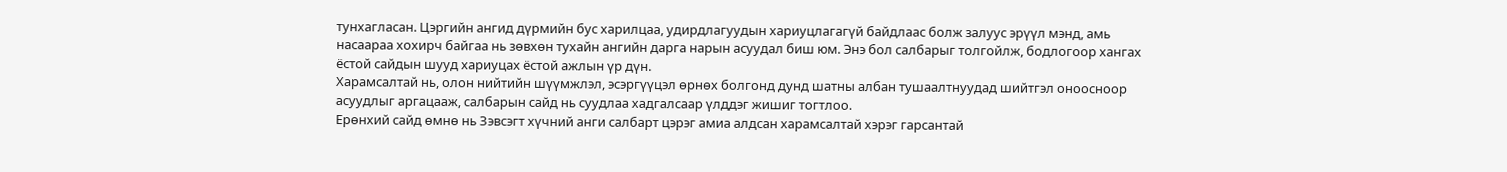тунхагласан. Цэргийн ангид дүрмийн бус харилцаа, удирдлагуудын хариуцлагагүй байдлаас болж залуус эрүүл мэнд, амь насаараа хохирч байгаа нь зөвхөн тухайн ангийн дарга нарын асуудал биш юм. Энэ бол салбарыг толгойлж, бодлогоор хангах ёстой сайдын шууд хариуцах ёстой ажлын үр дүн.
Харамсалтай нь, олон нийтийн шүүмжлэл, эсэргүүцэл өрнөх болгонд дунд шатны албан тушаалтнуудад шийтгэл оноосноор асуудлыг аргацааж, салбарын сайд нь суудлаа хадгалсаар үлддэг жишиг тогтлоо.
Ерөнхий сайд өмнө нь Зэвсэгт хүчний анги салбарт цэрэг амиа алдсан харамсалтай хэрэг гарсантай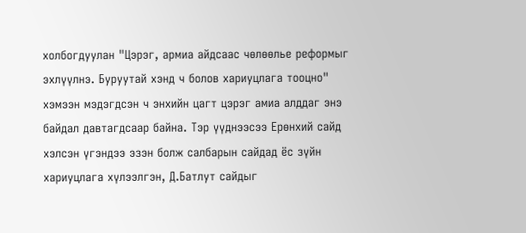холбогдуулан "Цэрэг, армиа айдсаас чөлөөлье реформыг эхлүүлнэ. Буруутай хэнд ч болов хариуцлага тооцно" хэмээн мэдэгдсэн ч энхийн цагт цэрэг амиа алддаг энэ байдал давтагдсаар байна. Тэр үүднээсээ Ерөнхий сайд хэлсэн үгэндээ эзэн болж салбарын сайдад ёс зүйн хариуцлага хүлээлгэн, Д.Батлут сайдыг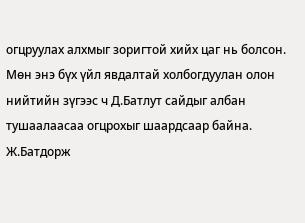огцруулах алхмыг зоригтой хийх цаг нь болсон. Мөн энэ бүх үйл явдалтай холбогдуулан олон нийтийн зүгээс ч Д.Батлут сайдыг албан тушаалаасаа огцрохыг шаардсаар байна.
Ж.Батдорж